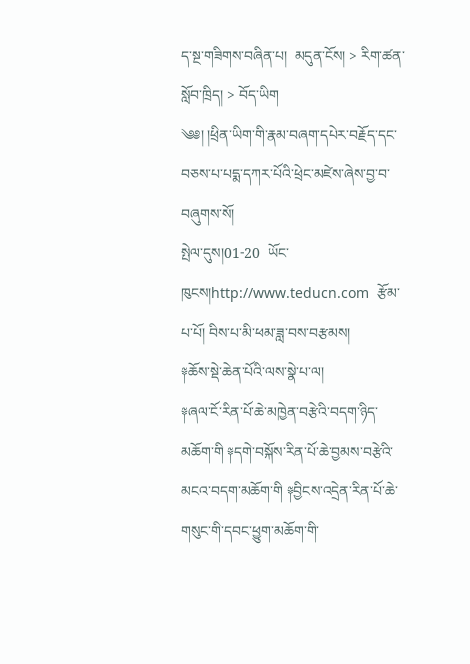ད་སྔ་གཟིགས་བཞིན་པ།  མདུན་ངོས། > རིག་ཚན་སློབ་ཁྲིད། > བོད་ཡིག
༄༅། །ཕྲིན་ཡིག་གི་རྣམ་བཞག་དཔེར་བརྗོད་དང་བཅས་པ་པདྨ་དཀར་པོའི་ཕྲེང་མཛེས་ཞེས་བྱ་བ་བཞུགས་སོ།
སྤེལ་དུས།01-20  ཡོང་ཁུངས།http://www.teducn.com  རྩོམ་པ་པོ། བིས་པ་མི་ཕམ་ཟླ་བས་བརྩམས།
༈ཆོས་སྡེ་ཆེན་པོའི་ལས་སྣེ་པ་ལ།
༈ཞལ་ངོ་རིན་པོ་ཆེ་མཁྱེན་བརྩེའི་བདག་ཉིད་མཆོག་གི ༈དགེ་བསྐོས་རིན་པོ་ཆེ་བྱམས་བརྩེའི་མངའ་བདག་མཆོག་གི ༈བྱིངས་འདྲེན་རིན་པོ་ཆེ་གསུང་གི་དབང་ཕྱུག་མཆོག་གི་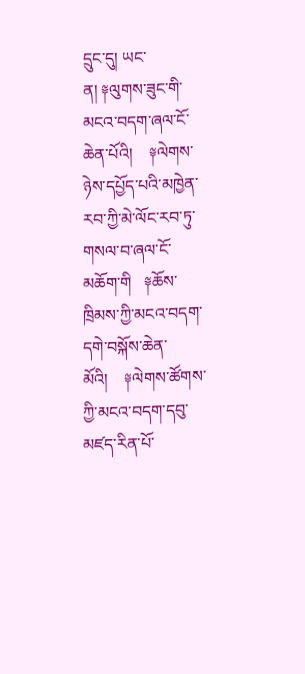དྲུང་དུ། ཡང་ན། ༈ལུགས་ཟུང་གི་མངའ་བདག་ཞལ་ངོ་ཆེན་པོའི།    ༈ལེགས་ཉེས་དཔྱོད་པའི་མཁྱེན་རབ་ཀྱི་མེ་ལོང་རབ་ཏུ་གསལ་བ་ཞལ་ངོ་མཆོག་གི   ༈ཆོས་ཁྲིམས་ཀྱི་མངའ་བདག་དགེ་བསྐོས་ཆེན་མོའི།    ༈ལེགས་ཚོགས་ཀྱི་མངའ་བདག་དབུ་མཛད་རིན་པོ་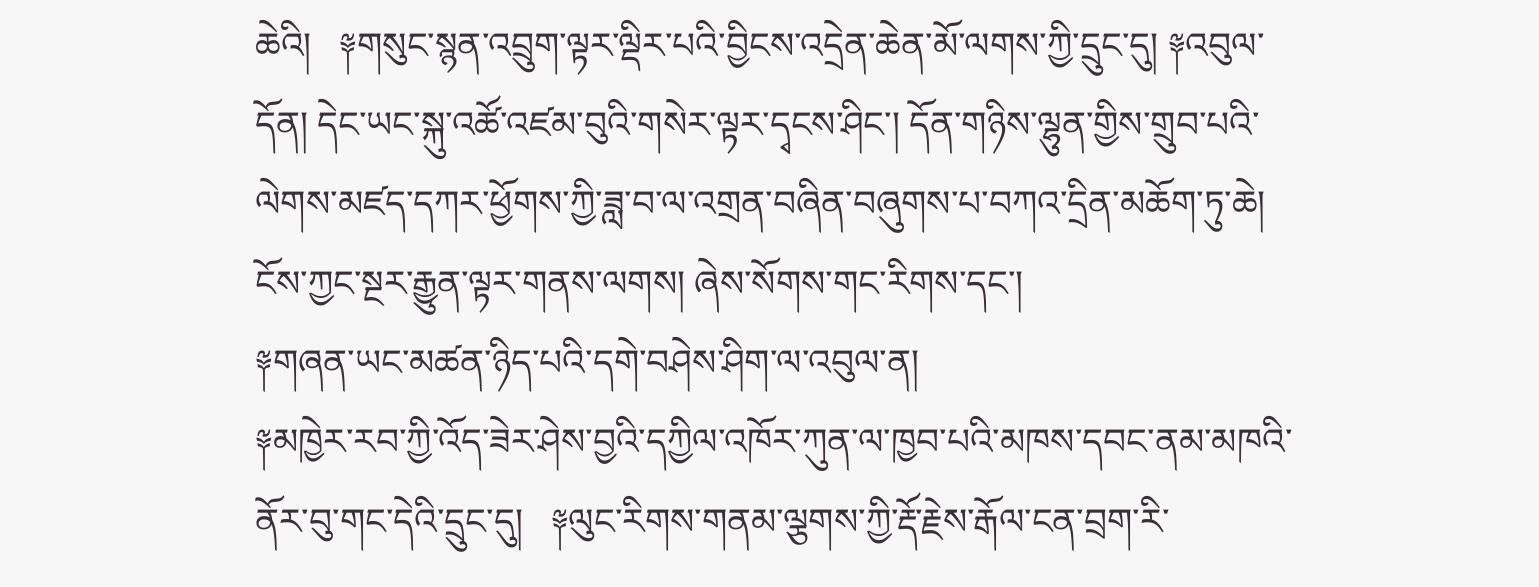ཆེའི།   ༈གསུང་སྙན་འབྲུག་ལྟར་ལྡིར་པའི་བྱིངས་འདྲེན་ཆེན་མོ་ལགས་ཀྱི་དྲུང་དུ། ༈འབུལ་དོན། དེང་ཡང་སྐུ་འཚོ་འཛམ་བུའི་གསེར་ལྟར་དྭངས་ཤིང་། དོན་གཉིས་ལྷུན་གྱིས་གྲུབ་པའི་ལེགས་མཛད་དཀར་ཕྱོགས་ཀྱི་ཟླ་བ་ལ་འགྲན་བཞིན་བཞུགས་པ་བཀའ་དྲིན་མཆོག་ཏུ་ཆེ། ངོས་ཀྱང་སྔར་རྒྱུན་ལྟར་གནས་ལགས། ཞེས་སོགས་གང་རིགས་དང་།
༈གཞན་ཡང་མཚན་ཉིད་པའི་དགེ་བཤེས་ཤིག་ལ་འབུལ་ན།
༈མཁྱེར་རབ་ཀྱི་འོད་ཟེར་ཤེས་བྱའི་དཀྱིལ་འཁོར་ཀུན་ལ་ཁྱབ་པའི་མཁས་དབང་ནམ་མཁའི་ནོར་བུ་གང་དེའི་དྲུང་དུ།   ༈ལུང་རིགས་གནམ་ལྕགས་ཀྱི་རྡོ་རྗེས་རྒོལ་ངན་བྲག་རི་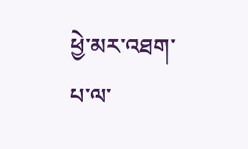ཕྱེ་མར་འཐག་པ་ལ་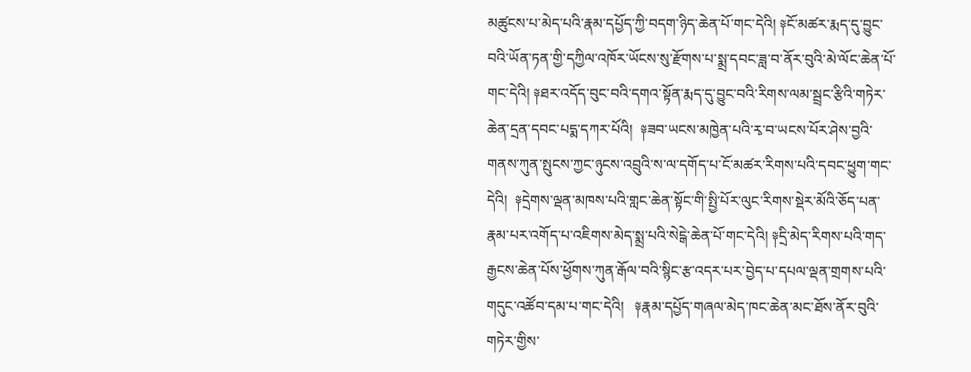མཚུངས་པ་མེད་པའི་རྣམ་དཔྱོད་ཀྱི་བདག་ཉིད་ཆེན་པོ་གང་དེའི། ༈ངོ་མཚར་རྨད་དུ་བྱུང་བའི་ཡོན་ཏན་གྱི་དཀྱིལ་འཁོར་ཡོངས་སུ་རྫོགས་པ་སྨྲ་དབང་ཟླ་བ་ནོར་བུའི་མེ་ལོང་ཆེན་པོ་གང་དེའི། ༈ཐར་འདོད་བུང་བའི་དགའ་སྟོན་རྨད་དུ་བྱུང་བའི་རིགས་ལམ་སྦྲང་རྩིའི་གཏེར་ཆེན་དྲན་དབང་པདྨ་དཀར་པོའི།  ༈ཟབ་ཡངས་མཁྱེན་པའི་རྭ་བ་ཡངས་པོར་ཤེས་བྱའི་གནས་ཀུན་སྤུངས་ཀྱང་ཉུངས་འབྲུའི་ས་ལ་དགོད་པ་ངོ་མཚར་རིགས་པའི་དབང་ཕྱུག་གང་དེའི།  ༈དྲེགས་ལྡན་མཁས་པའི་གླང་ཆེན་སྟོང་གི་སྤྱི་པོར་ལུང་རིགས་སྡེར་མོའི་ཅོད་པན་རྣམ་པར་འགོད་པ་འཇིགས་མེད་སྨྲ་པའི་སེངྒེ་ཆེན་པོ་གང་དེའི། ༈དྲི་མེད་རིགས་པའི་གད་རྒྱངས་ཆེན་པོས་ཕྱོགས་ཀུན་རྒོལ་བའི་སྙིང་རྩ་འདར་པར་བྱེད་པ་དཔལ་ལྡན་གྲགས་པའི་གདུང་འཚོབ་དམ་པ་གང་དེའི།   ༈རྣམ་དཔྱོད་གཞལ་མེད་ཁང་ཆེན་མང་ཐོས་ནོར་བུའི་གཏེར་གྱིས་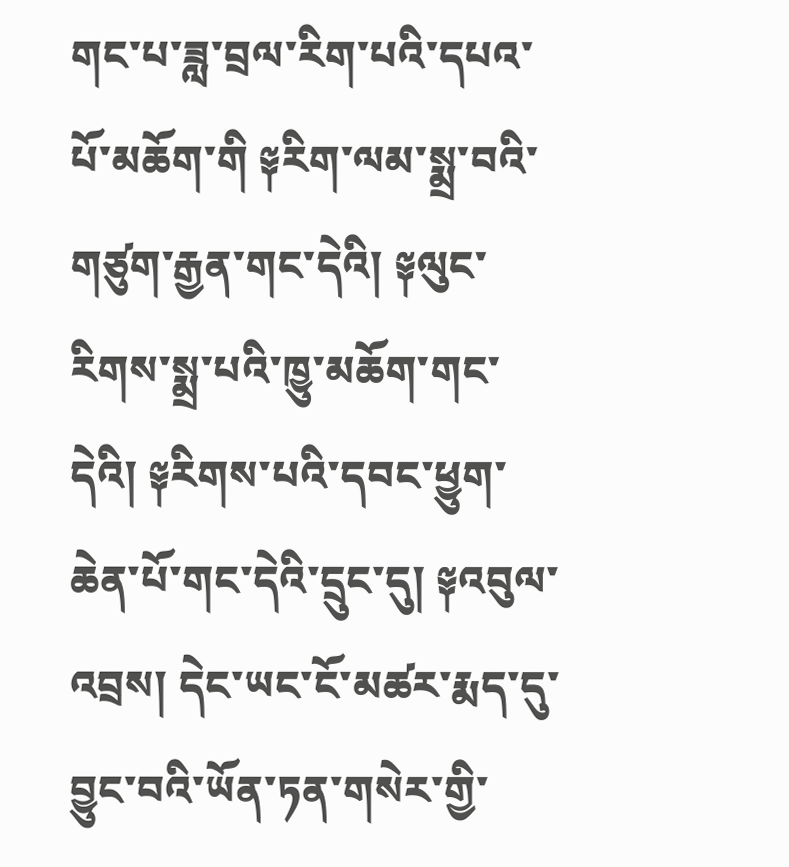གང་པ་ཟླ་བྲལ་རིག་པའི་དཔའ་པོ་མཆོག་གི ༈རིག་ལམ་སྨྲ་བའི་གཙུག་རྒྱན་གང་དེའི། ༈ལུང་རིགས་སྨྲ་པའི་ཁྱུ་མཆོག་གང་དེའི། ༈རིགས་པའི་དབང་ཕྱུག་ཆེན་པོ་གང་དེའི་དྲུང་དུ། ༈འབུལ་འབྲས། དེང་ཡང་ངོ་མཚར་རྨད་དུ་བྱུང་བའི་ཡོན་ཏན་གསེར་གྱི་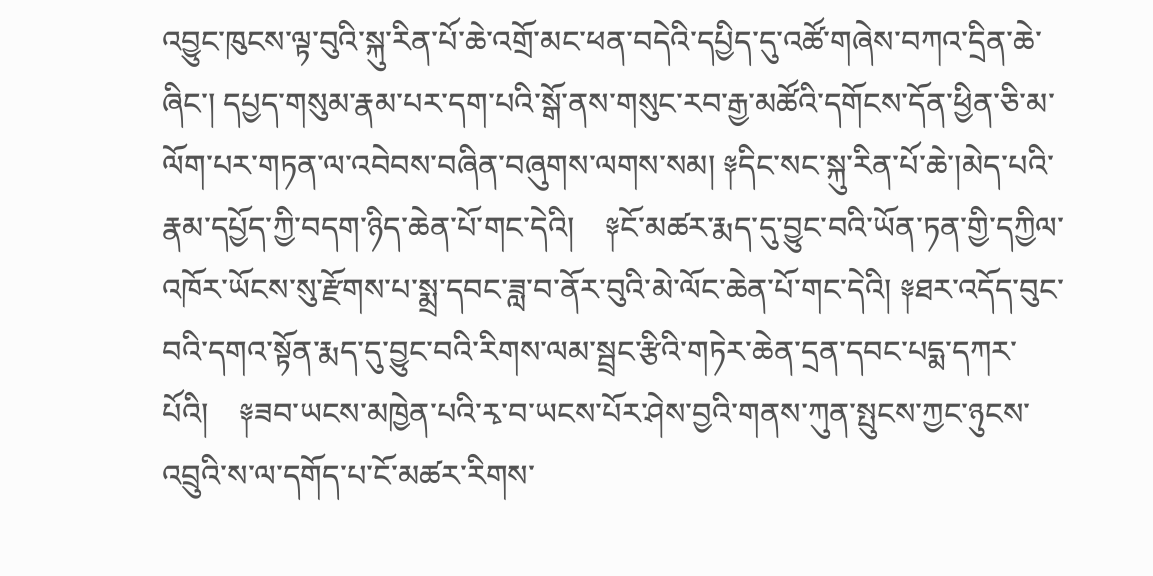འབྱུང་ཁུངས་ལྟ་བུའི་སྐུ་རིན་པོ་ཆེ་འགྲོ་མང་ཕན་བདེའི་དཔྱིད་དུ་འཚོ་གཞེས་བཀའ་དྲིན་ཆེ་ཞིང་། དཔྱད་གསུམ་རྣམ་པར་དག་པའི་སྒོ་ནས་གསུང་རབ་རྒྱ་མཚོའི་དགོངས་དོན་ཕྱིན་ཅི་མ་ལོག་པར་གཏན་ལ་འབེབས་བཞིན་བཞུགས་ལགས་སམ། ༈དིང་སང་སྐུ་རིན་པོ་ཆེ་།མེད་པའི་རྣམ་དཔྱོད་ཀྱི་བདག་ཉིད་ཆེན་པོ་གང་དེའི།    ༈ངོ་མཚར་རྨད་དུ་བྱུང་བའི་ཡོན་ཏན་གྱི་དཀྱིལ་འཁོར་ཡོངས་སུ་རྫོགས་པ་སྨྲ་དབང་ཟླ་བ་ནོར་བུའི་མེ་ལོང་ཆེན་པོ་གང་དེའི། ༈ཐར་འདོད་བུང་བའི་དགའ་སྟོན་རྨད་དུ་བྱུང་བའི་རིགས་ལམ་སྦྲང་རྩིའི་གཏེར་ཆེན་དྲན་དབང་པདྨ་དཀར་པོའི།    ༈ཟབ་ཡངས་མཁྱེན་པའི་རྭ་བ་ཡངས་པོར་ཤེས་བྱའི་གནས་ཀུན་སྤུངས་ཀྱང་ཉུངས་འབྲུའི་ས་ལ་དགོད་པ་ངོ་མཚར་རིགས་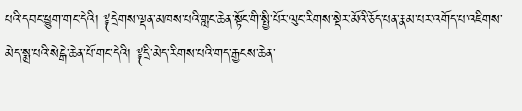པའི་དབང་ཕྱུག་གང་དེའི། ༈དྲེགས་ལྡན་མཁས་པའི་གླང་ཆེན་སྟོང་གི་སྤྱི་པོར་ལུང་རིགས་སྡེར་མོའི་ཅོད་པན་རྣམ་པར་འགོད་པ་འཇིགས་མེད་སྨྲ་པའི་སེངྒེ་ཆེན་པོ་གང་དེའི། ༈དྲི་མེད་རིགས་པའི་གད་རྒྱངས་ཆེན་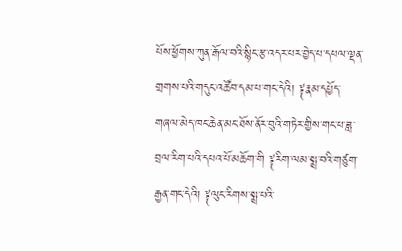པོས་ཕྱོགས་ཀུན་རྒོལ་བའི་སྙིང་རྩ་འདར་པར་བྱེད་པ་དཔལ་ལྡན་གྲགས་པའི་གདུང་འཚོབ་དམ་པ་གང་དེའི། ༈རྣམ་དཔྱོད་གཞལ་མེད་ཁང་ཆེན་མང་ཐོས་ནོར་བུའི་གཏེར་གྱིས་གང་པ་ཟླ་བྲལ་རིག་པའི་དཔའ་པོ་མཆོག་གི ༈རིག་ལམ་སྨྲ་བའི་གཙུག་རྒྱན་གང་དེའི། ༈ལུང་རིགས་སྨྲ་པའི་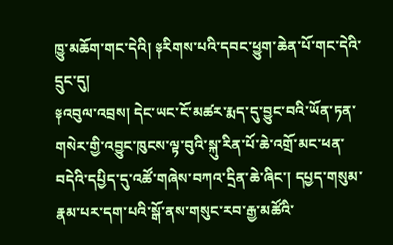ཁྱུ་མཆོག་གང་དེའི། ༈རིགས་པའི་དབང་ཕྱུག་ཆེན་པོ་གང་དེའི་དྲུང་དུ།
༈འབུལ་འབྲས། དེང་ཡང་ངོ་མཚར་རྨད་དུ་བྱུང་བའི་ཡོན་ཏན་གསེར་གྱི་འབྱུང་ཁུངས་ལྟ་བུའི་སྐུ་རིན་པོ་ཆེ་འགྲོ་མང་ཕན་བདེའི་དཔྱིད་དུ་འཚོ་གཞེས་བཀའ་དྲིན་ཆེ་ཞིང་། དཔྱད་གསུམ་རྣམ་པར་དག་པའི་སྒོ་ནས་གསུང་རབ་རྒྱ་མཚོའི་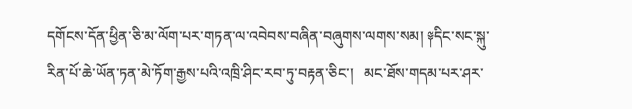དགོངས་དོན་ཕྱིན་ཅི་མ་ལོག་པར་གཏན་ལ་འབེབས་བཞིན་བཞུགས་ལགས་སམ། ༈དིང་སང་སྐུ་རིན་པོ་ཆེ་ཡོན་ཏན་མེ་ཏོག་རྒྱས་པའི་འཁྲི་ཤིང་རབ་ཏུ་བརྟན་ཅིང་།   མང་ཐོས་གདམ་པར་ཤར་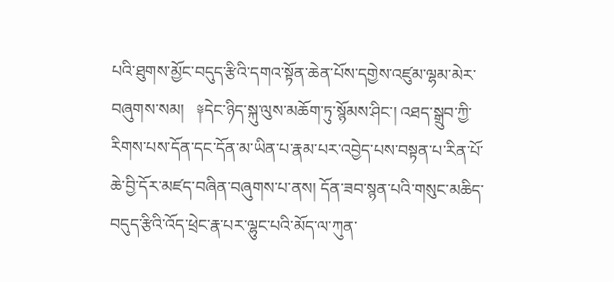པའི་ཐུགས་མྱོང་བདུད་རྩིའི་དགའ་སྟོན་ཆེན་པོས་དགྱེས་འཛུམ་ལྷམ་མེར་བཞུགས་སམ།   ༈དེང་ཉིད་སྐུ་ལུས་མཆོག་ཏུ་སྙོམས་ཤིང་། འཐད་སྒྲུབ་ཀྱི་རིགས་པས་དོན་དང་དོན་མ་ཡིན་པ་རྣམ་པར་འབྱེད་པས་བསྟན་པ་རིན་པོ་ཆེ་བྱི་དོར་མཛད་བཞིན་བཞུགས་པ་ནས། དོན་ཟབ་སྙན་པའི་གསུང་མཆིད་བདུད་རྩིའི་འོད་ཕྲེང་རྣ་པར་ལྷུང་པའི་མོད་ལ་ཀུན་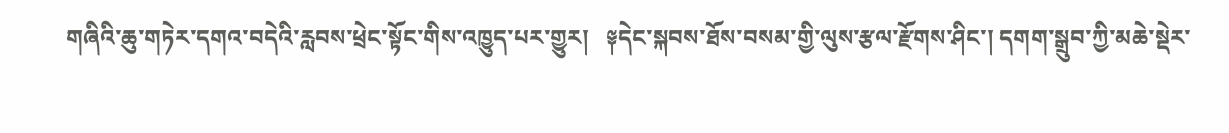གཞིའི་ཆུ་གཏེར་དགའ་བདེའི་རླབས་ཕྲེང་སྟོང་གིས་འཁྱུད་པར་གྱུར།   ༈དེང་སྐབས་ཐོས་བསམ་གྱི་ལུས་རྩལ་རྫོགས་ཤིང་། དགག་སྒྲུབ་ཀྱི་མཆེ་སྡེར་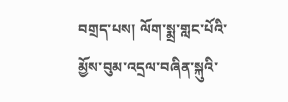བགྲད་པས། ལོག་སྨྲ་གླང་པོའི་མྱོས་བུམ་འདྲལ་བཞིན་སྐུའི་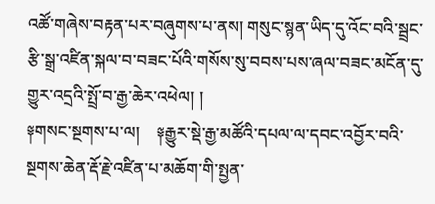འཚོ་གཞེས་བརྟན་པར་བཞུགས་པ་ནས། གསུང་སྙན་ཡིད་དུ་འོང་བའི་སྦྲང་རྩི་སྒྲ་འཛིན་སྐལ་བ་བཟང་པོའི་གསོས་སུ་བབས་པས་ཞལ་བཟང་མངོན་དུ་གྱུར་འདྲའི་སྤྲོ་བ་རྒྱ་ཆེར་འཕེལ། །
༈གསང་སྔགས་པ་ལ།    ༈རྒྱུར་སྡེ་རྒྱ་མཚོའི་དཔལ་ལ་དབང་འབྱོར་བའི་སྔགས་ཆེན་རྡོ་རྗེ་འཛིན་པ་མཆོག་གི་སྤྱན་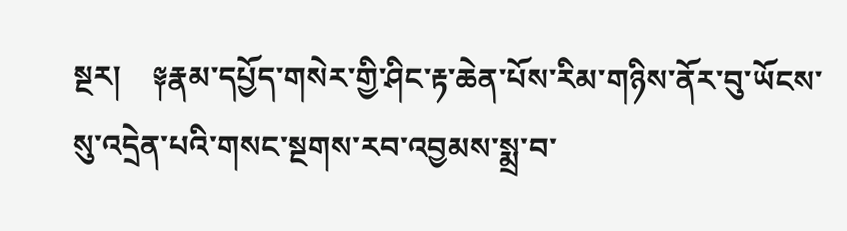སྔར།    ༈རྣམ་དཔྱོད་གསེར་གྱི་ཤིང་རྟ་ཆེན་པོས་རིམ་གཉིས་ནོར་བུ་ཡོངས་སུ་འདྲེན་པའི་གསང་སྔགས་རབ་འབྱམས་སྨྲ་བ་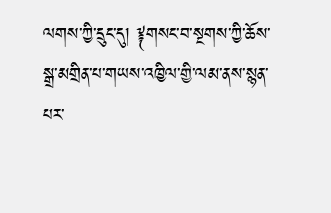ལགས་ཀྱི་དྲུང་དུ། ༈གསང་བ་སྔགས་ཀྱི་ཆོས་སྒྲ་མགྲིན་པ་གཡས་འཁྱིལ་གྱི་ལམ་ནས་སྙན་པར་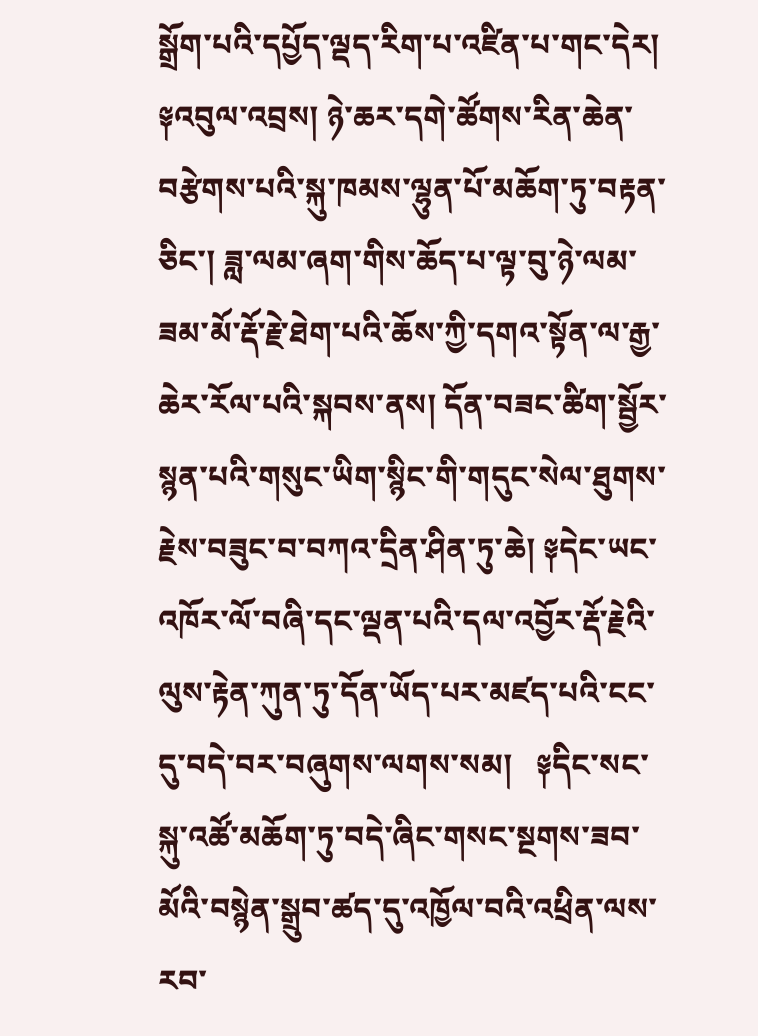སྒྲོག་པའི་དཔྱོད་ལྡད་རིག་པ་འཛིན་པ་གང་དེར།
༈འབུལ་འབྲས། ཉེ་ཆར་དགེ་ཚོགས་རིན་ཆེན་བརྩེགས་པའི་སྐུ་ཁམས་ལྷུན་པོ་མཆོག་ཏུ་བརྟན་ཅིང་། ཟླ་ལམ་ཞག་གིས་ཆོད་པ་ལྟ་བུ་ཉེ་ལམ་ཟམ་མོ་རྡོ་རྗེ་ཐེག་པའི་ཆོས་ཀྱི་དགའ་སྟོན་ལ་རྒྱ་ཆེར་རོལ་པའི་སྐབས་ནས། དོན་བཟང་ཚིག་སྦྱོར་སྙན་པའི་གསུང་ཡིག་སྙིང་གི་གདུང་སེལ་ཐུགས་རྗེས་བཟུང་བ་བཀའ་དྲིན་ཤིན་ཏུ་ཆེ། ༈དེང་ཡང་འཁོར་ལོ་བཞི་དང་ལྡན་པའི་དལ་འབྱོར་རྡོ་རྗེའི་ལུས་རྟེན་ཀུན་ཏུ་དོན་ཡོད་པར་མཛད་པའི་ངང་དུ་བདེ་བར་བཞུགས་ལགས་སམ།   ༈དིང་སང་སྐུ་འཚོ་མཆོག་ཏུ་བདེ་ཞིང་གསང་སྔགས་ཟབ་མོའི་བསྙེན་སྒྲུབ་ཚད་དུ་འཁྱོལ་བའི་འཕྲིན་ལས་རབ་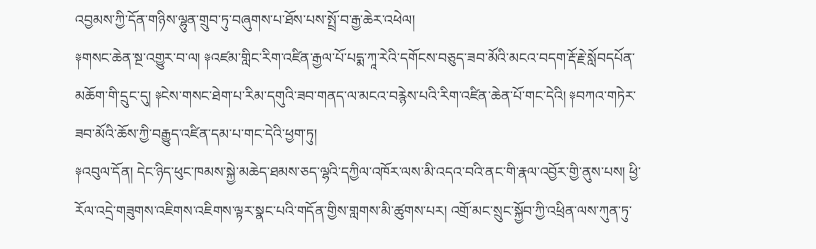འབྱམས་ཀྱི་དོན་གཉིས་ལྷུན་གྲུབ་ཏུ་བཞུགས་པ་ཐོས་པས་སྤྲོ་བ་རྒྱ་ཆེར་འཕེལ།
༈གསང་ཆེན་སྔ་འགྱུར་བ་ལ། ༈འཛམ་གླིང་རིག་འཛིན་རྒྱལ་པོ་པདྨ་ཀཱ་རེའི་དགོངས་བཅུད་ཟབ་མོའི་མངའ་བདག་རྡོ་རྗེ་སློབདཔོན་མཆོག་གི་དྲུང་དུ། ༈ངེས་གསང་ཐེག་པ་རིམ་དགུའི་ཟབ་གནད་ལ་མངའ་བརྙེས་པའི་རིག་འཛིན་ཆེན་པོ་གང་དེའི། ༈བཀའ་གཏེར་ཟབ་མོའི་ཆོས་ཀྱི་བརྒྱུད་འཛིན་དམ་པ་གང་དེའི་ཕྱག་ཏུ།
༈འབུལ་དོན། དེང་ཉིད་ཕུང་ཁམས་སྐྱེ་མཆེད་ཐམས་ཅད་ལྷའི་དཀྱིལ་འཁོར་ལས་མི་འདའ་བའི་ནང་གི་རྣལ་འབྱོར་གྱི་ནུས་པས། ཕྱི་རོལ་འདྲེ་གཟུགས་འཇིགས་འཇིགས་ལྟར་སྣང་པའི་གདོན་གྱིས་གླགས་མི་ཚུགས་པར། འགྲོ་མང་སྲུང་སྐྱོབ་ཀྱི་འཕྲིན་ལས་ཀུན་ཏུ་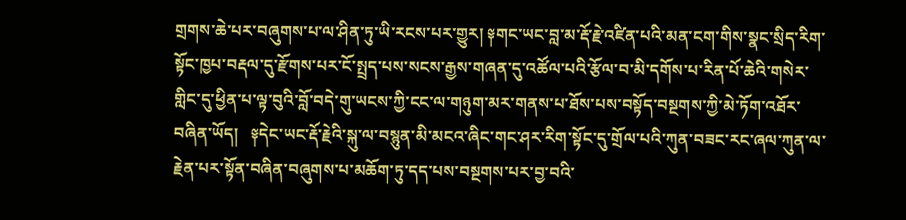གྲགས་ཆེ་པར་བཞུགས་པ་ལ་ཤིན་ཏུ་ཡི་རངས་པར་གྱུར། ༈གང་ཡང་བླ་མ་རྡོ་རྗེ་འཛིན་པའི་མན་ངག་གིས་སྣང་སྲིད་རིག་སྟོང་ཁྱཔ་བརྡལ་དུ་རྫོགས་པར་ངོ་སྤྲད་པས་སངས་རྒྱས་གཞན་དུ་འཚོལ་པའི་རྩོལ་བ་མི་དགོས་པ་རིན་པོ་ཆེའི་གསེར་གླིང་དུ་ཕྱིན་པ་ལྟ་བུའི་བློ་བདེ་གུ་ཡངས་ཀྱི་ངང་ལ་གཉུག་མར་གནས་པ་ཐོས་པས་བསྟོད་བསྔགས་ཀྱི་མེ་ཏོག་འཐོར་བཞིན་ཡོད།   ༈དེང་ཡང་རྡོ་རྗེའི་སྐུ་ལ་བསྙུན་མི་མངའ་ཞིང་གང་ཤར་རིག་སྟོང་དུ་གྲོལ་པའི་ཀུན་བཟང་རང་ཞལ་ཀུན་ལ་རྗེན་པར་སྟོན་བཞིན་བཞུགས་པ་མཆོག་ཏུ་དད་པས་བསྔགས་པར་བྱ་བའི་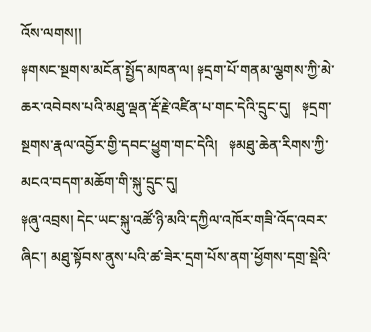འོས་ལགས།།
༈གསང་སྔགས་མངོན་སྤྱོད་མཁན་ལ། ༈དྲག་པོ་གནམ་ལྕགས་ཀྱི་མེ་ཆར་འབེབས་པའི་མཐུ་ལྡན་རྡོ་རྗེ་འཛིན་པ་གང་དེའི་དྲུང་དུ།   ༈དྲག་སྔགས་རྣལ་འབྱོར་གྱི་དབང་ཕྱུག་གང་དེའི།   ༈མཐུ་ཆེན་རིགས་ཀྱི་མངའ་བདག་མཆོག་གི་སྐུ་དྲུང་དུ།
༈ཞུ་འབྲས། དེང་ཡང་སྐུ་འཚོ་ཉི་མའི་དཀྱིལ་འཁོར་གཟི་འོད་འབར་ཞིང་། མཐུ་སྟོབས་ནུས་པའི་ཚ་ཟེར་དྲག་པོས་ནག་ཕྱོགས་དགྲ་སྡེའི་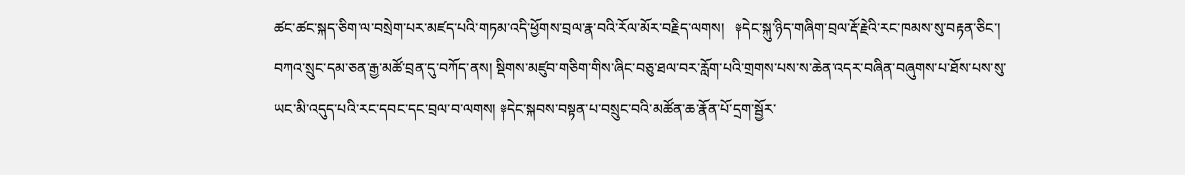ཚང་ཚང་སྐད་ཅིག་ལ་བསྲེག་པར་མཛད་པའི་གཏམ་འདི་ཕྱོགས་བྲལ་རྣ་བའི་རོལ་མོར་བརྗིད་ལགས།   ༈དེང་སྐུ་ཉིད་གཞིག་བྲལ་རྡོ་རྗེའི་རང་ཁམས་སུ་བརྟན་ཅིང་། བཀའ་སྲུང་དམ་ཅན་རྒྱ་མཚོ་བྲན་དུ་བཀོད་ནས། སྡིགས་མཛུབ་གཅིག་གིས་ཞིང་བཅུ་ཐལ་བར་རློག་པའི་གྲགས་པས་ས་ཆེན་འདར་བཞིན་བཞུགས་པ་ཐོས་པས་སུ་ཡང་མི་འདུད་པའི་རང་དབང་དང་བྲལ་བ་ལགས། ༈དེང་སྐབས་བསྟན་པ་བསྲུང་བའི་མཚོན་ཆ་རྣོན་པོ་དྲག་སྦྱོར་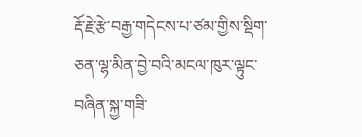རྡོ་རྗེ་རྩེ་བརྒྱ་གདེངས་པ་ཙམ་གྱིས་སྡིག་ཅན་ལྷ་མིན་བྱེ་བའི་མངལ་ཁུར་ལྟུང་བཞིན་སྐྱ་གཟི་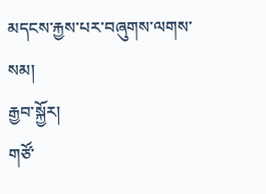མདངས་རྐྱས་པར་བཞུགས་ལགས་སམ།
རྒྱབ་སྐྱོར།
གཙོ་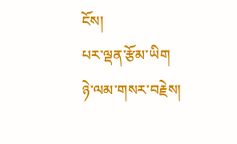ངོས།
པར་ལྡན་རྩོམ་ཡིག
ཉེ་ལམ་གསར་བརྗེས།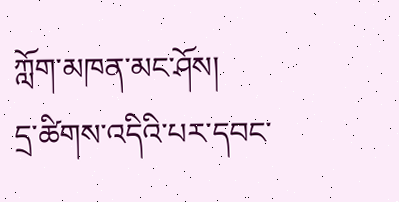ཀློག་མཁན་མང་ཤོས།
དྲ་ཚིགས་འདིའི་པར་དབང་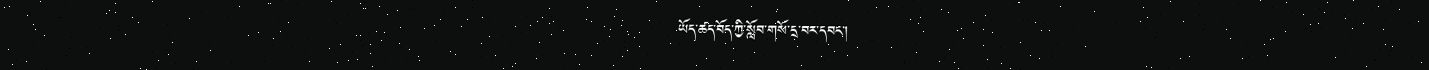ཡོད་ཚད་བོད་ཀྱི་སློབ་གསོ་དྲ་བར་དབང་།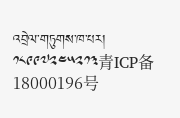འབྲེལ་གཏུགས་ཁ་པར། ༡༨༩༩༧༢༤༥༢༡༣青ICP备18000196号